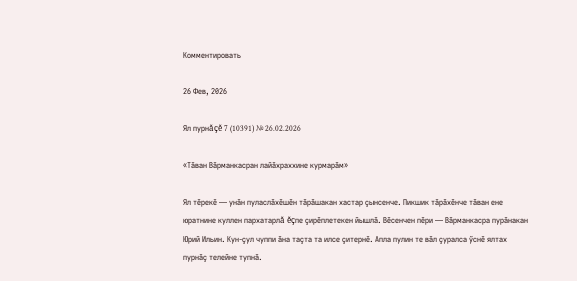Комментировать

26 Фев, 2026

Ял пурнăçĕ 7 (10391) № 26.02.2026

«Тăван Вăрманкасран лайăхраххине курмарăм»

Ял тĕрекĕ — унăн пуласлăхĕшĕн тăрăшакан хастар çынсенче. Пикшик тăрăхĕнче тăван ене юратнине куллен пархатарлă ĕçпе çирĕплетекен йышлă. Вĕсенчен пĕри — Вăрманкасра пурăнакан Юрий Ильин. Кун-çул чуппи ăна таçта та илсе çитернĕ. Апла пулин те вăл çуралса ӳснĕ ялтах пурнăç телейне тупнă.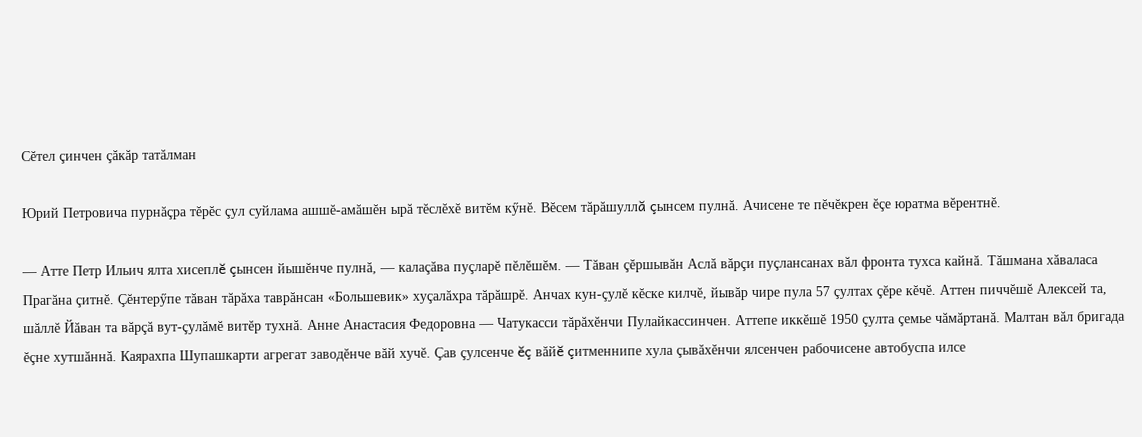Сĕтел çинчен çăкăр татăлман

Юрий Петровича пурнăçра тĕрĕс çул суйлама ашшĕ-амăшĕн ырă тĕслĕхĕ витĕм кӳнĕ. Вĕсем тăрăшуллă çынсем пулнă. Ачисене те пĕчĕкрен ĕçе юратма вĕрентнĕ.

— Атте Петр Ильич ялта хисеплĕ çынсен йышĕнче пулнă, — калаçăва пуçларĕ пĕлĕшĕм. — Тăван çĕршывăн Аслă вăрçи пуçлансанах вăл фронта тухса кайнă. Тăшмана хăваласа Прагăна çитнĕ. Çĕнтерӳпе тăван тăрăха таврăнсан «Большевик» хуçалăхра тăрăшрĕ. Анчах кун-çулĕ кĕске килчĕ, йывăр чире пула 57 çултах çĕре кĕчĕ. Аттен пиччĕшĕ Алексей та, шăллĕ Йăван та вăрçă вут-çулăмĕ витĕр тухнă. Анне Анастасия Федоровна — Чатукасси тăрăхĕнчи Пулайкассинчен. Аттепе иккĕшĕ 1950 çулта çемье чăмăртанă. Малтан вăл бригада ĕçне хутшăннă. Каярахпа Шупашкарти агрегат заводĕнче вăй хучĕ. Çав çулсенче ĕç вăйĕ çитменнипе хула çывăхĕнчи ялсенчен рабочисене автобуспа илсе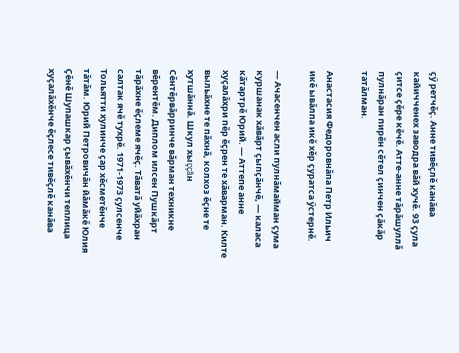çӳ ретчĕç. Анне тивĕçлĕ канăва кайичченех заводра вăй хучĕ. 93 çула çитсе çĕре кĕчĕ. Атте-анне тăрăшуллă пулнăран пирĕн сĕтел çинчен çăкăр татăлман.

Анастасия Федоровнăпа Петр Ильич икĕ ывăлпа икĕ хĕр çуратса ӳстернĕ.

— Ачасенчен асли пулнăмайман çума куршанак хăвăрт çыпçăнчĕ, — каласа кăтартрĕ Юрий. — Аттепе анне хуçалăхри пĕр ĕçрен те хăварман. Килте выльăхне те пăхнă, колхоз ĕçне те хутшăннă. Шкул хыççăн Сĕнтĕрвăрринче вăрман техникне вĕрентĕм. Диплом илсен Пушкăрт тăрăхне ĕçлеме ячĕç. Тăватă уйăхран салтак ячĕ тухрĕ. 1971-1973 çулсенче Тольятти хулинче çар хĕсметĕнче тăтăм. Юрий Петровичăн йăмăкĕ Юлия Çĕнĕ Шупашкар çывăхĕнчи теплица хуçалăхĕнче ĕçлесе тивĕçлĕ канăва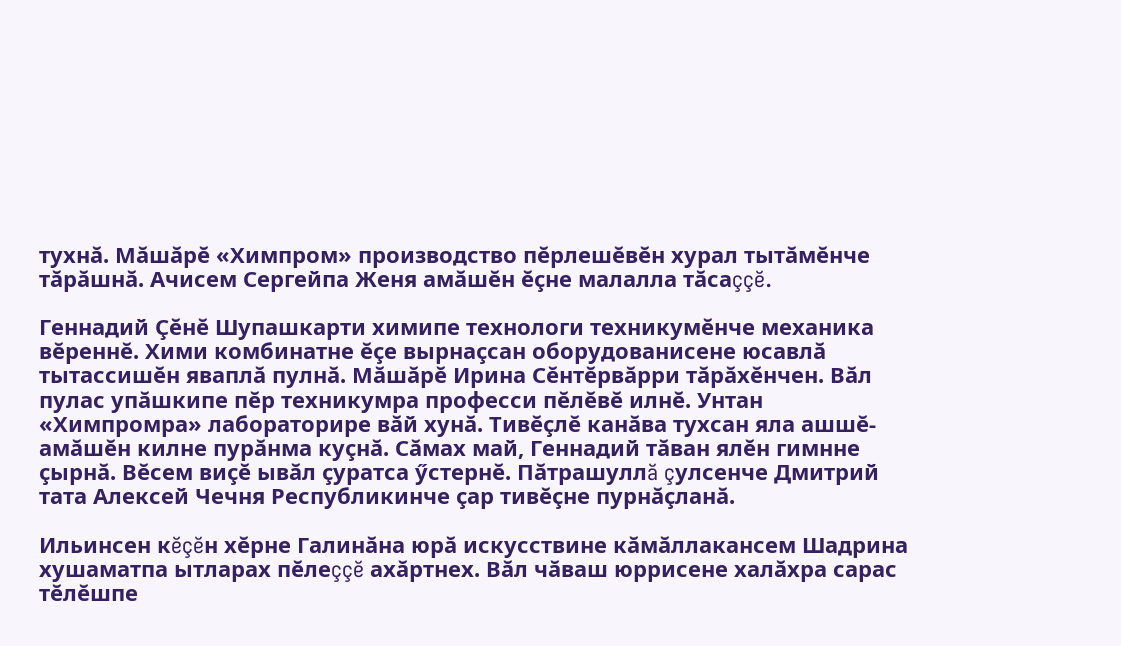тухнă. Мăшăрĕ «Химпром» производство пĕрлешĕвĕн хурал тытăмĕнче тăрăшнă. Ачисем Сергейпа Женя амăшĕн ĕçне малалла тăсаççĕ.

Геннадий Çĕнĕ Шупашкарти химипе технологи техникумĕнче механика вĕреннĕ. Хими комбинатне ĕçе вырнаçсан оборудованисене юсавлă тытассишĕн яваплă пулнă. Мăшăрĕ Ирина Сĕнтĕрвăрри тăрăхĕнчен. Вăл пулас упăшкипе пĕр техникумра професси пĕлĕвĕ илнĕ. Унтан «Химпромра» лабораторире вăй хунă. Тивĕçлĕ канăва тухсан яла ашшĕ-амăшĕн килне пурăнма куçнă. Сăмах май, Геннадий тăван ялĕн гимнне çырнă. Вĕсем виçĕ ывăл çуратса ӳстернĕ. Пăтрашуллă çулсенче Дмитрий тата Алексей Чечня Республикинче çар тивĕçне пурнăçланă.

Ильинсен кĕçĕн хĕрне Галинăна юрă искусствине кăмăллакансем Шадрина хушаматпа ытларах пĕлеççĕ ахăртнех. Вăл чăваш юррисене халăхра сарас тĕлĕшпе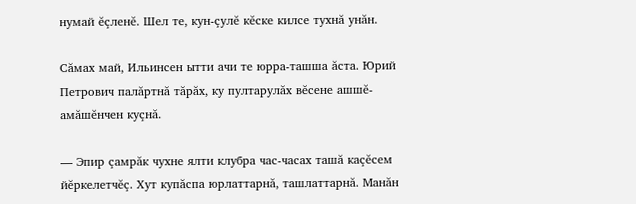нумай ĕçленĕ. Шел те, кун-çулĕ кĕске килсе тухнă унăн.

Сăмах май, Ильинсен ытти ачи те юрра-ташша ăста. Юрий Петрович палăртнă тăрăх, ку пултарулăх вĕсене ашшĕ-амăшĕнчен куçнă.

— Эпир çамрăк чухне ялти клубра час-часах ташă каçĕсем йĕркелетчĕç. Хут купăспа юрлаттарнă, ташлаттарнă. Манăн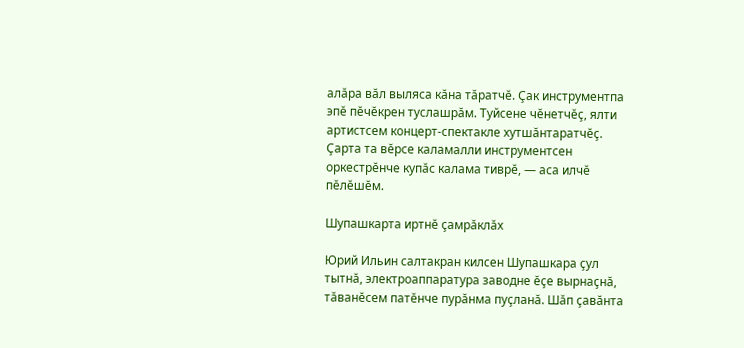алăра вăл выляса кăна тăратчĕ. Çак инструментпа эпĕ пĕчĕкрен туслашрăм. Туйсене чĕнетчĕç, ялти артистсем концерт-спектакле хутшăнтаратчĕç. Çарта та вĕрсе каламалли инструментсен оркестрĕнче купăс калама тиврĕ, — аса илчĕ пĕлĕшĕм.

Шупашкарта иртнĕ çамрăклăх

Юрий Ильин салтакран килсен Шупашкара çул тытнă, электроаппаратура заводне ĕçе вырнаçнă, тăванĕсем патĕнче пурăнма пуçланă. Шăп çавăнта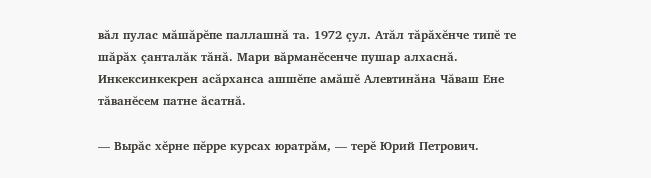вăл пулас мăшăрĕпе паллашнă та. 1972 çул. Атăл тăрăхĕнче типĕ те шăрăх çанталăк тăнă. Мари вăрманĕсенче пушар алхаснă. Инкексинкекрен асăрханса ашшĕпе амăшĕ Алевтинăна Чăваш Ене тăванĕсем патне ăсатнă.

— Вырăс хĕрне пĕрре курсах юратрăм, — терĕ Юрий Петрович.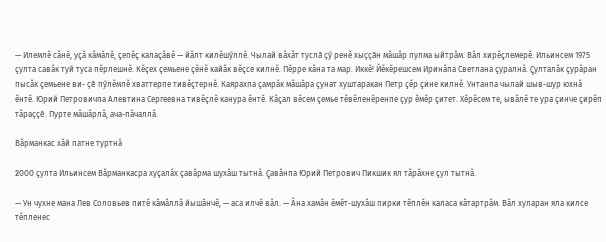— Илемлĕ сăнĕ, уçă кăмăлĕ, çепĕç калаçăвĕ — йăлт килĕшӳллĕ. Чылай вăхăт туслă çӳ ренĕ хыççăн мăшăр пулма ыйтрăм. Вăл хирĕçлемерĕ. Ильинсем 1975 çулта савăк туй туса пĕрлешнĕ. Кĕçех çемьене çĕнĕ кайăк вĕçсе килнĕ. Пĕрре кăна та мар. Иккĕ! Йĕкĕрешсем Иринăпа Светлана çуралнă. Çулталăк çурăран пысăк çемьене ви- çĕ пӳлĕмлĕ хваттерпе тивĕçтернĕ. Каярахпа çамрăк мăшăра çунат хуштаракан Петр çĕр çине килнĕ. Унтанпа чылай шыв-шур юхнă ĕнтĕ. Юрий Петровичпа Алевтина Сергеевна тивĕçлĕ канура ĕнтĕ. Кăçал вĕсем çемье тĕвĕленĕренпе çур ĕмĕр çитет. Хĕрĕсем те, ывăлĕ те ура çинче çирĕп тăраççĕ. Пурте мăшăрлă, ача-пăчаллă.

Вăрманкас хăй патне туртнă

2000 çулта Ильинсем Вăрманкасра хуçалăх çавăрма шухăш тытнă. Çавăнпа Юрий Петрович Пикшик ял тăрăхне çул тытнă.

— Ун чухне мана Лев Соловьев питĕ кăмăллă йышăнчĕ, — аса илчĕ вăл. — Ăна хамăн ĕмĕт-шухăш пирки тĕплĕн каласа кăтартрăм. Вăл хуларан яла килсе тĕпленес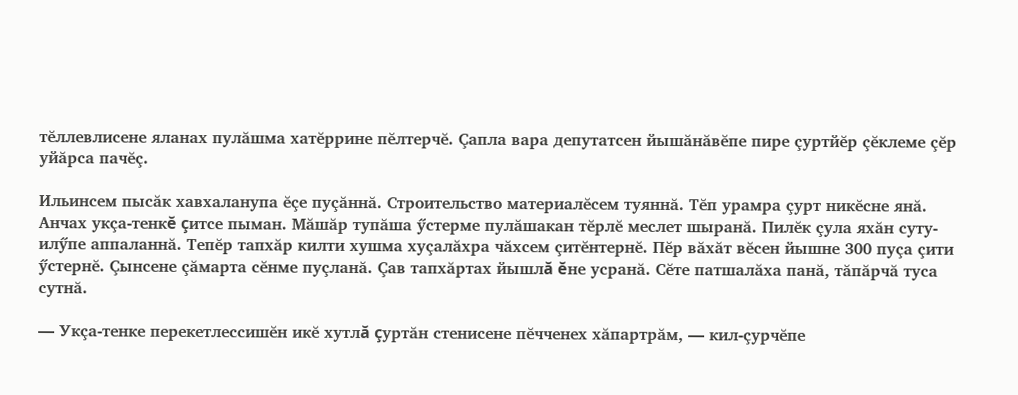тĕллевлисене яланах пулăшма хатĕррине пĕлтерчĕ. Çапла вара депутатсен йышăнăвĕпе пире çуртйĕр çĕклеме çĕр уйăрса пачĕç.

Ильинсем пысăк хавхаланупа ĕçе пуçăннă. Строительство материалĕсем туяннă. Тĕп урамра çурт никĕсне янă. Анчах укçа-тенкĕ çитсе пыман. Мăшăр тупăша ӳстерме пулăшакан тĕрлĕ меслет шыранă. Пилĕк çула яхăн суту-илӳпе аппаланнă. Тепĕр тапхăр килти хушма хуçалăхра чăхсем çитĕнтернĕ. Пĕр вăхăт вĕсен йышне 300 пуçа çити ӳстернĕ. Çынсене çăмарта сĕнме пуçланă. Çав тапхăртах йышлă ĕне усранă. Сĕте патшалăха панă, тăпăрчă туса сутнă.

— Укçа-тенке перекетлессишĕн икĕ хутлă çуртăн стенисене пĕчченех хăпартрăм, — кил-çурчĕпе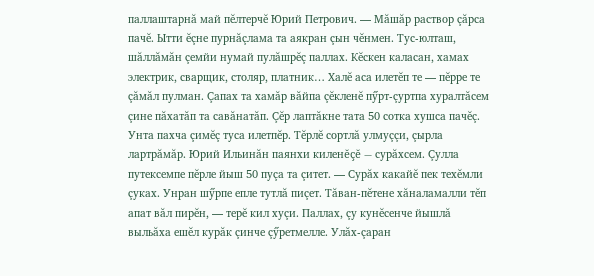паллаштарнă май пĕлтерчĕ Юрий Петрович. — Мăшăр раствор çăрса пачĕ. Ытти ĕçне пурнăçлама та аякран çын чĕнмен. Тус-юлташ, шăллăмăн çемйи нумай пулăшрĕç паллах. Кĕскен каласан, хамах электрик, сварщик, столяр, платник… Халĕ аса илетĕп те — пĕрре те çăмăл пулман. Çапах та хамăр вăйпа çĕкленĕ пӳрт-çуртпа хуралтăсем çине пăхатăп та савăнатăп. Çĕр лаптăкне тата 50 сотка хушса пачĕç. Унта пахча çимĕç туса илетпĕр. Тĕрлĕ сортлă улмуççи, çырла лартрăмăр. Юрий Ильинăн паянхи киленĕçĕ — сурăхсем. Çулла путексемпе пĕрле йыш 50 пуçа та çитет. — Сурăх какайĕ пек техĕмли çуках. Унран шӳрпе епле тутлă пиçет. Тăван-пĕтене хăналамалли тĕп апат вăл пирĕн, — терĕ кил хуçи. Паллах, çу кунĕсенче йышлă выльăха ешĕл курăк çинче çӳретмелле. Улăх-çаран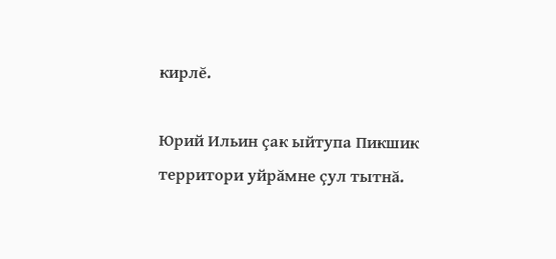кирлĕ.

Юрий Ильин çак ыйтупа Пикшик территори уйрăмне çул тытнă.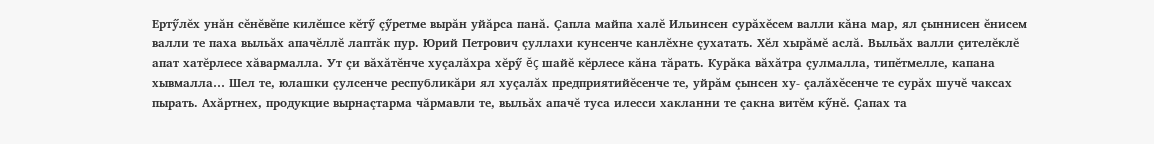Ертӳлĕх унăн сĕнĕвĕпе килĕшсе кĕтӳ çӳретме вырăн уйăрса панă. Çапла майпа халĕ Ильинсен сурăхĕсем валли кăна мар, ял çыннисен ĕнисем валли те паха выльăх апачĕллĕ лаптăк пур. Юрий Петрович çуллахи кунсенче канлĕхне çухатать. Хĕл хырăмĕ аслă. Выльăх валли çителĕклĕ апат хатĕрлесе хăвармалла. Ут çи вăхăтĕнче хуçалăхра хĕрӳ ĕç шайĕ кĕрлесе кăна тăрать. Курăка вăхăтра çулмалла, типĕтмелле, капана хывмалла… Шел те, юлашки çулсенче республикăри ял хуçалăх предприятийĕсенче те, уйрăм çынсен ху- çалăхĕсенче те сурăх шучĕ чаксах пырать. Ахăртнех, продукцие вырнаçтарма чăрмавли те, выльăх апачĕ туса илесси хакланни те çакна витĕм кӳнĕ. Çапах та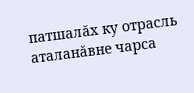патшалăх ку отрасль аталанăвне чарса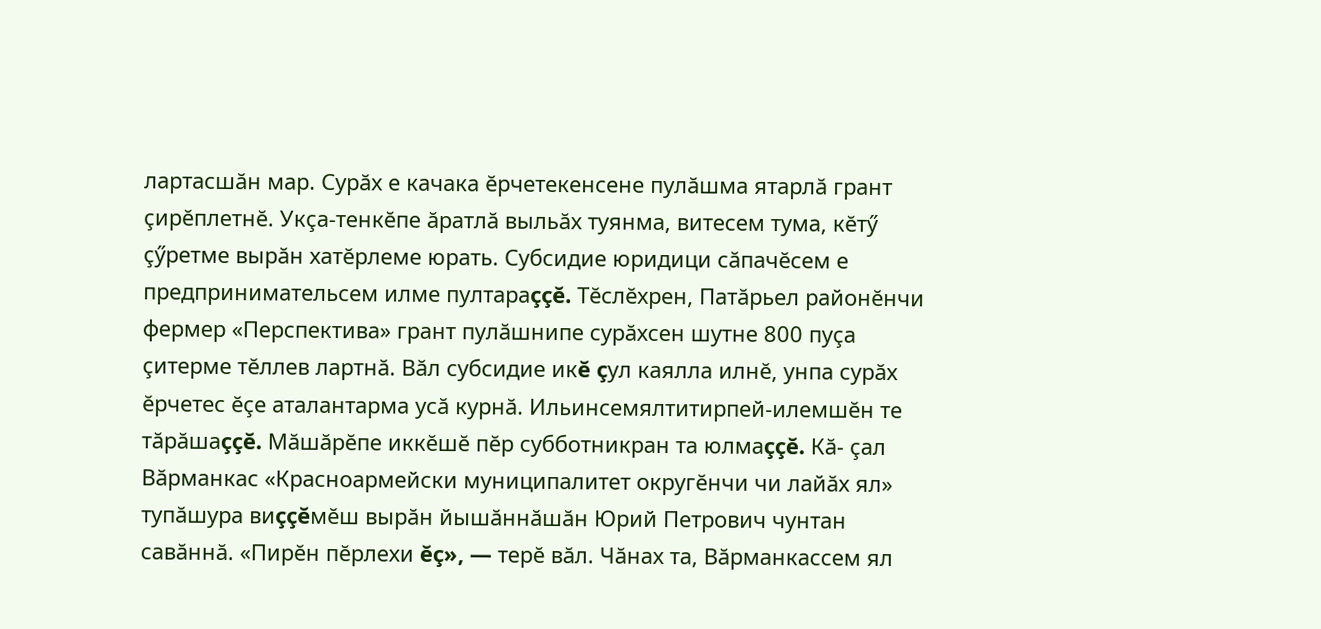лартасшăн мар. Сурăх е качака ĕрчетекенсене пулăшма ятарлă грант çирĕплетнĕ. Укçа-тенкĕпе ăратлă выльăх туянма, витесем тума, кĕтӳ çӳретме вырăн хатĕрлеме юрать. Субсидие юридици сăпачĕсем е предпринимательсем илме пултараççĕ. Тĕслĕхрен, Патăрьел районĕнчи фермер «Перспектива» грант пулăшнипе сурăхсен шутне 800 пуçа çитерме тĕллев лартнă. Вăл субсидие икĕ çул каялла илнĕ, унпа сурăх ĕрчетес ĕçе аталантарма усă курнă. Ильинсемялтитирпей-илемшĕн те тăрăшаççĕ. Мăшăрĕпе иккĕшĕ пĕр субботникран та юлмаççĕ. Кă- çал Вăрманкас «Красноармейски муниципалитет округĕнчи чи лайăх ял» тупăшура виççĕмĕш вырăн йышăннăшăн Юрий Петрович чунтан савăннă. «Пирĕн пĕрлехи ĕç», — терĕ вăл. Чăнах та, Вăрманкассем ял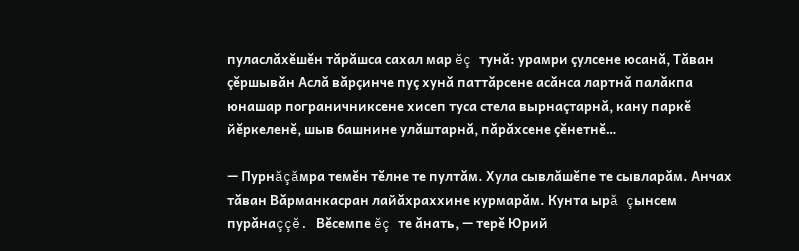пуласлăхĕшĕн тăрăшса сахал мар ĕç тунă: урамри çулсене юсанă, Тăван çĕршывăн Аслă вăрçинче пуç хунă паттăрсене асăнса лартнă палăкпа юнашар пограничниксене хисеп туса стела вырнаçтарнă, кану паркĕ йĕркеленĕ, шыв башнине улăштарнă, пăрăхсене çĕнетнĕ…

— Пурнăçăмра темĕн тĕлне те пултăм. Хула сывлăшĕпе те сывларăм. Анчах тăван Вăрманкасран лайăхраххине курмарăм. Кунта ырă çынсем пурăнаççĕ. Вĕсемпе ĕç те ăнать, — терĕ Юрий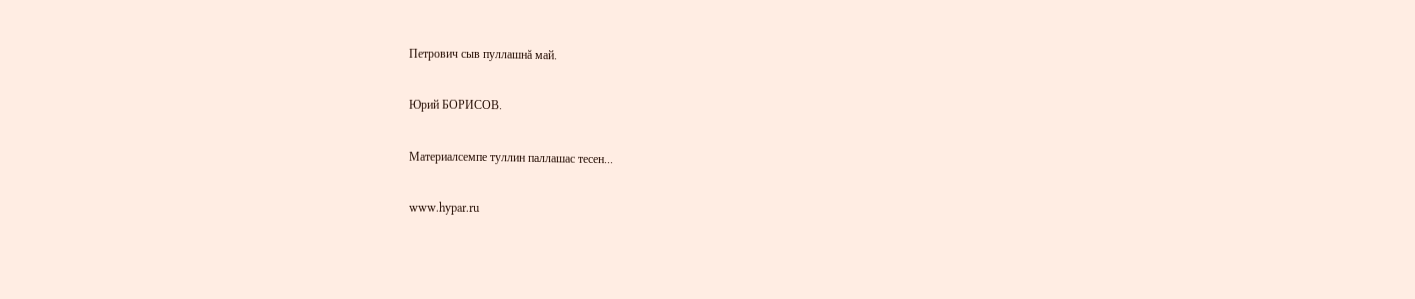Петрович сыв пуллашнă май.

Юрий БОРИСОВ.

Материалсемпе туллин паллашас тесен...

www.hypar.ru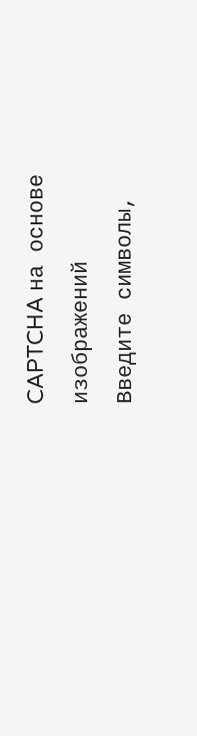CAPTCHA на основе изображений
Введите символы,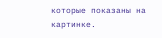которые показаны на картинке.